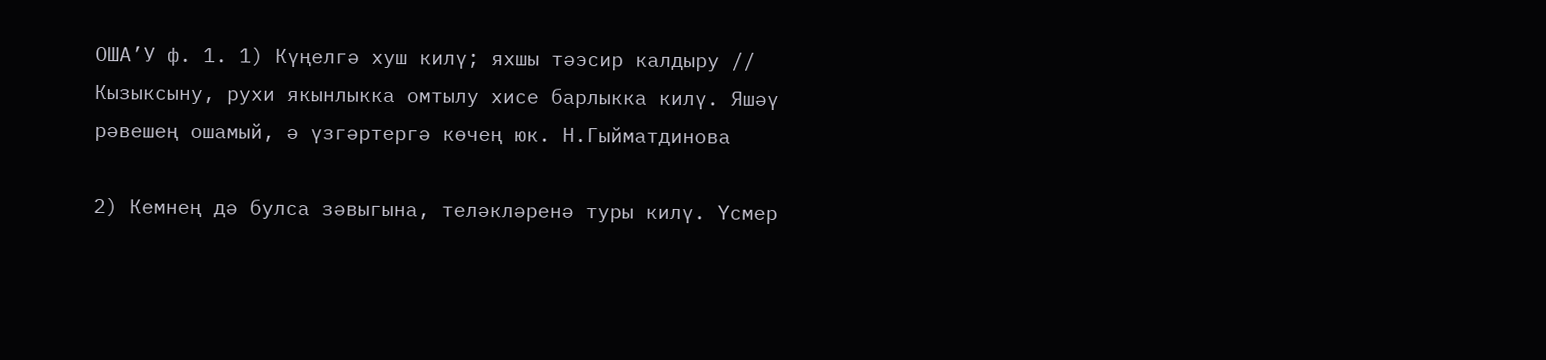ОША’У ф. 1. 1) Күңелгә хуш килү; яхшы тәэсир калдыру // Кызыксыну, рухи якынлыкка омтылу хисе барлыкка килү. Яшәү рәвешең ошамый, ә үзгәртергә көчең юк. Н.Гыйматдинова

2) Кемнең дә булса зәвыгына, теләкләренә туры килү. Үсмер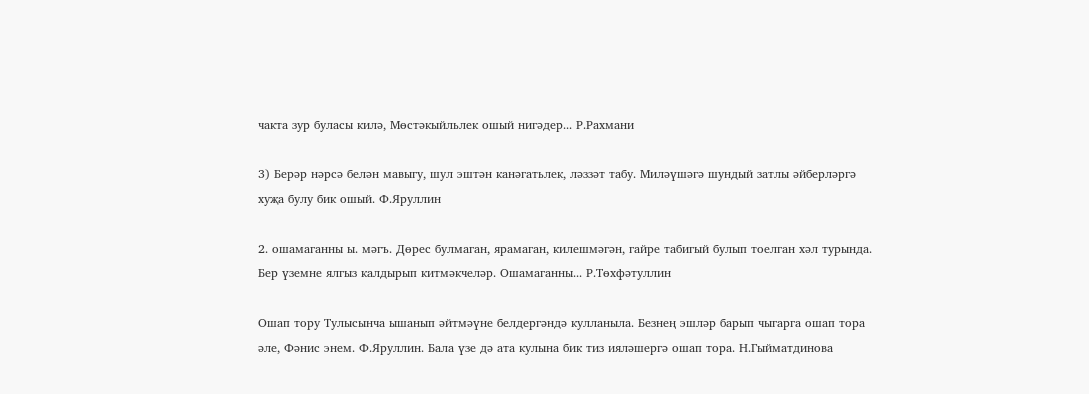чакта зур буласы килә, Мөстәкыйльлек ошый нигәдер... Р.Рахмани

3) Берәр нәрсә белән мавыгу, шул эштән канәгатьлек, ләззәт табу. Миләүшәгә шундый затлы әйберләргә хуҗа булу бик ошый. Ф.Яруллин

2. ошамаганны ы. мәгъ. Дөрес булмаган, ярамаган, килешмәгән, гайре табигый булып тоелган хәл турында. Бер үземне ялгыз калдырып китмәкчеләр. Ошамаганны... Р.Төхфәтуллин

Ошап тору Тулысынча ышанып әйтмәүне белдергәндә кулланыла. Безнең эшләр барып чыгарга ошап тора әле, Фәнис энем. Ф.Яруллин. Бала үзе дә ата кулына бик тиз ияләшергә ошап тора. Н.Гыйматдинова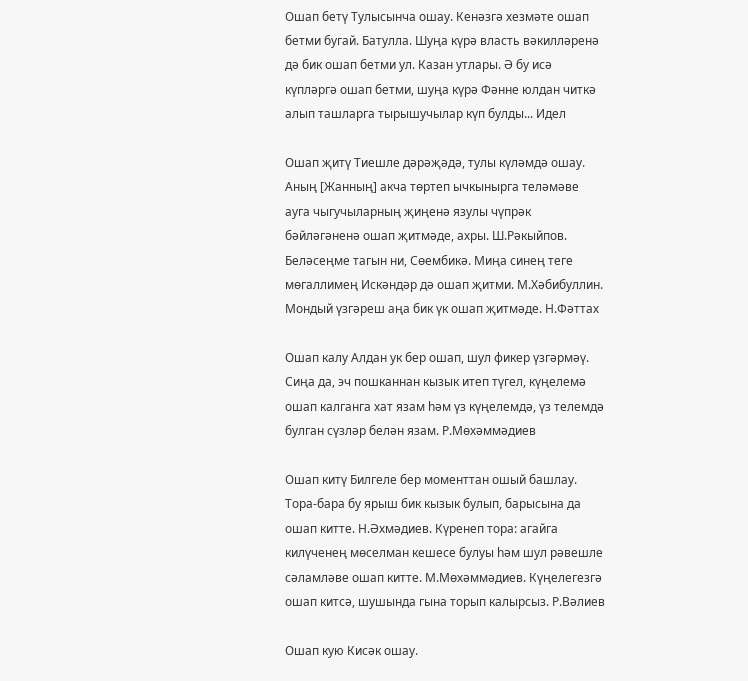Ошап бетү Тулысынча ошау. Кенәзгә хезмәте ошап бетми бугай. Батулла. Шуңа күрә власть вәкилләренә дә бик ошап бетми ул. Казан утлары. Ә бу исә күпләргә ошап бетми, шуңа күрә Фәнне юлдан читкә алып ташларга тырышучылар күп булды... Идел

Ошап җитү Тиешле дәрәҗәдә, тулы күләмдә ошау. Аның [Жанның] акча төртеп ычкынырга теләмәве ауга чыгучыларның җиңенә язулы чүпрәк бәйләгәненә ошап җитмәде, ахры. Ш.Рәкыйпов. Беләсеңме тагын ни, Сөембикә. Миңа синең теге мөгаллимең Искәндәр дә ошап җитми. М.Хәбибуллин. Мондый үзгәреш аңа бик үк ошап җитмәде. Н.Фәттах

Ошап калу Алдан ук бер ошап, шул фикер үзгәрмәү. Сиңа да, эч пошканнан кызык итеп түгел, күңелемә ошап калганга хат язам һәм үз күңелемдә, үз телемдә булган сүзләр белән язам. Р.Мөхәммәдиев

Ошап китү Билгеле бер моменттан ошый башлау. Тора-бара бу ярыш бик кызык булып, барысына да ошап китте. Н.Әхмәдиев. Күренеп тора: агайга килүченең мөселман кешесе булуы һәм шул рәвешле сәламләве ошап китте. М.Мөхәммәдиев. Күңелегезгә ошап китсә, шушында гына торып калырсыз. Р.Вәлиев

Ошап кую Кисәк ошау.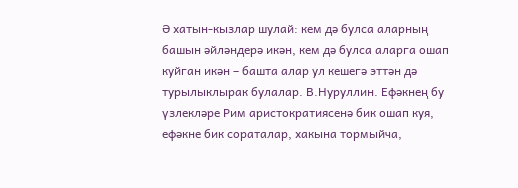Ә хатын-кызлар шулай: кем дә булса аларның башын әйләндерә икән, кем дә булса аларга ошап куйган икән – башта алар ул кешегә эттән дә турылыклырак булалар. В.Нуруллин. Ефәкнең бу үзлекләре Рим аристократиясенә бик ошап куя, ефәкне бик сораталар, хакына тормыйча,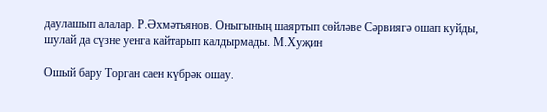даулашып алалар. Р.Әхмәтьянов. Оныгының шаяртып сөйләве Сәрвиягә ошап куйды, шулай да сүзне уенга кайтарып калдырмады. М.Хуҗин

Ошый бару Торган саен күбрәк ошау.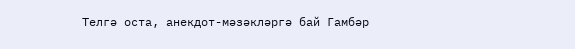Телгә оста, анекдот-мәзәкләргә бай Гамбәр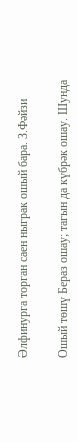Әлфинурга торган саен ныграк ошый бара. З.Фәйзи

Ошый төшү Бераз ошау; тагын да күбрәк ошау. Шунда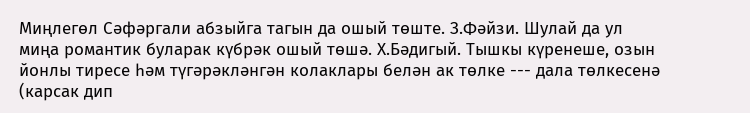Миңлегөл Сәфәргали абзыйга тагын да ошый төште. З.Фәйзи. Шулай да ул миңа романтик буларак күбрәк ошый төшә. Х.Бәдигый. Тышкы күренеше, озын йонлы тиресе һәм түгәрәкләнгән колаклары белән ак төлке --- дала төлкесенә (карсак дип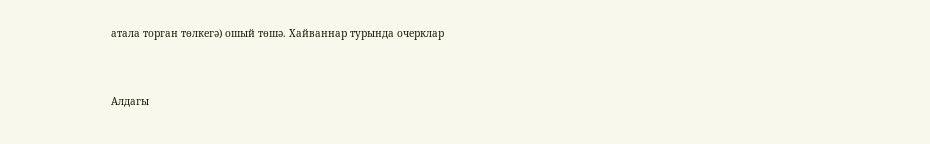атала торган төлкегә) ошый төшә. Хайваннар турында очерклар



Алдагы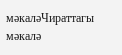мәкаләЧираттагы мәкалә